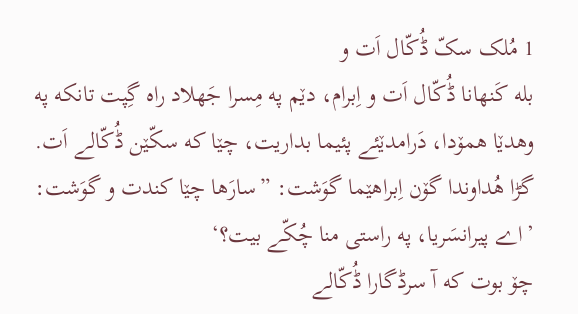1 مُلک سکّ ڈُکّال اَت و
بله کَنهانا ڈُکّال اَت و اِبرام، دێم په مِسرا جَهلاد راه گِپت تانکه په وهدێا همۆدا، دَرامدێئے پئیما بداریت، چێا که سکّێن ڈُکّالے اَت.
گڑا هُداوندا گۆن اِبراهێما گوَشت: ”سارَها چێا کندت و گوَشت: ’اے پیرانسَریا، په راستی منا چُکّے بیت؟‘
چۆ بوت که آ سرڈگارا ڈُکّالے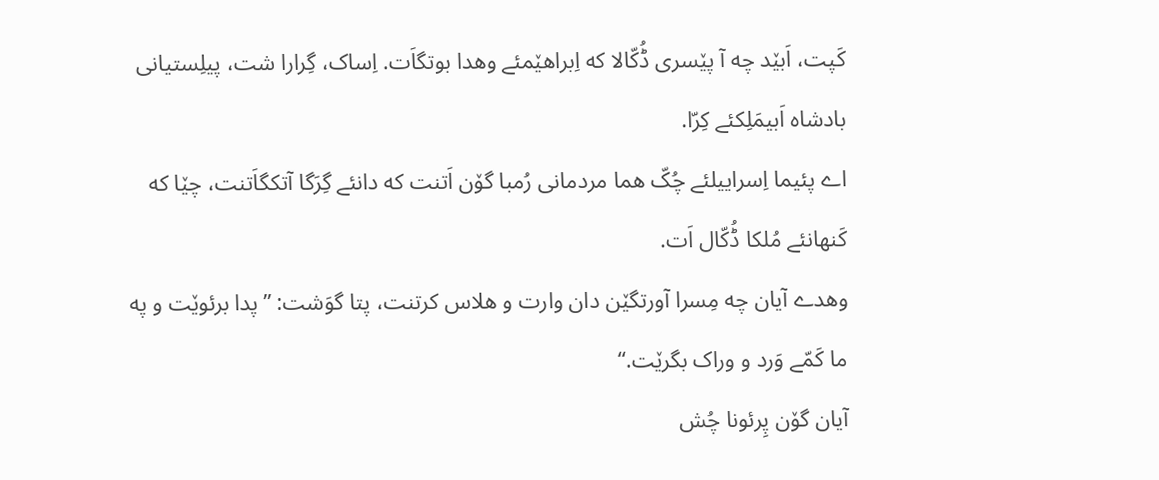کَپت، اَبێد چه آ پێسری ڈُکّالا که اِبراهێمئے وهدا بوتگاَت. اِساک، گِرارا شت، پیلِستیانی بادشاه اَبیمَلِکئے کِرّا.
اے پئیما اِسراییلئے چُکّ هما مردمانی رُمبا گۆن اَتنت که دانئے گِرَگا آتکگاَتنت، چێا که کَنهانئے مُلکا ڈُکّال اَت.
وهدے آیان چه مِسرا آورتگێن دان وارت و هلاس کرتنت، پتا گوَشت: ”پدا برئوێت و په ما کَمّے وَرد و وراک بگرێت.“
آیان گۆن پِرئونا چُش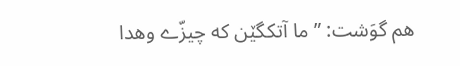هم گوَشت: ”ما آتکگێن که چیزّے وهدا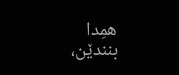همِدا بنندێن،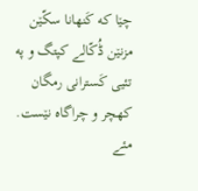چێا که کَنهانا سکّێن مزنێن ڈُکّالے کپتگ و په تئیی کَسترانی رمگان کهچر و چراگاه نێست. مئے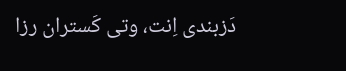دَزبندی اِنت، وتی کَستران رزا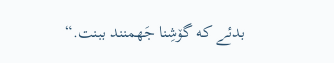بدئے که گۆشِنا جَهمنند ببنت.“